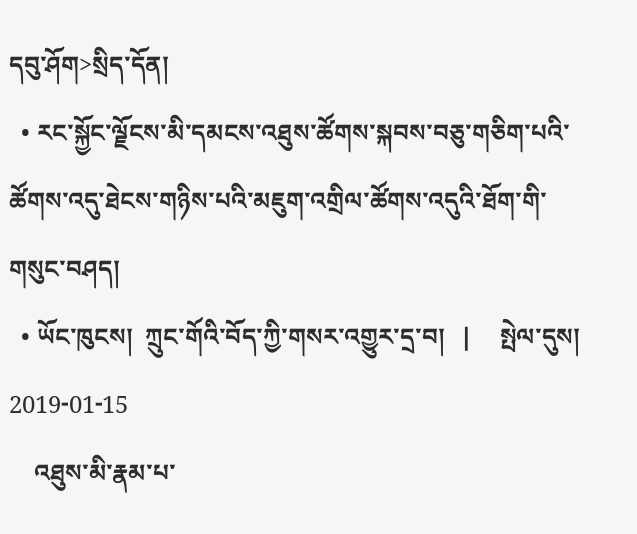དབུ་ཤོག>སྲིད་དོན།
  • རང་སྐྱོང་ལྗོངས་མི་དམངས་འཐུས་ཚོགས་སྐབས་བཅུ་གཅིག་པའི་ཚོགས་འདུ་ཐེངས་གཉིས་པའི་མཇུག་འགྲིལ་ཚོགས་འདུའི་ཐོག་གི་གསུང་བཤད།
  • ཡོང་ཁུངས།  ཀྲུང་གོའི་བོད་ཀྱི་གསར་འགྱུར་དྲ་བ།   |     སྤེལ་དུས།  2019-01-15
    འཐུས་མི་རྣམ་པ་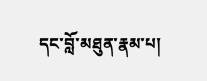དང་བློ་མཐུན་རྣམ་པ།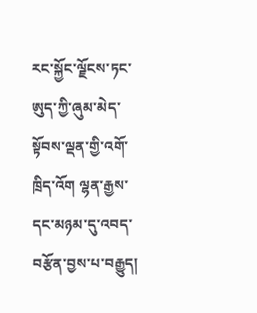རང་སྐྱོང་ལྗོངས་ཏང་ཨུད་ཀྱི་ཞུམ་མེད་སྟོབས་ལྡན་གྱི་འགོ་ཁྲིད་འོག ལྷན་རྒྱས་དང་མཉམ་དུ་འབད་བརྩོན་བྱས་པ་བརྒྱུད།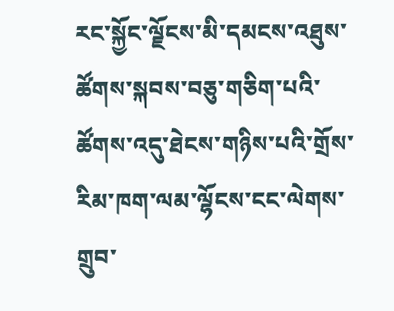རང་སྐྱོང་ལྗོངས་མི་དམངས་འཐུས་ཚོགས་སྐབས་བཅུ་གཅིག་པའི་ཚོགས་འདུ་ཐེངས་གཉིས་པའི་གྲོས་རིམ་ཁག་ལམ་ལྷོངས་ངང་ལེགས་གྲུབ་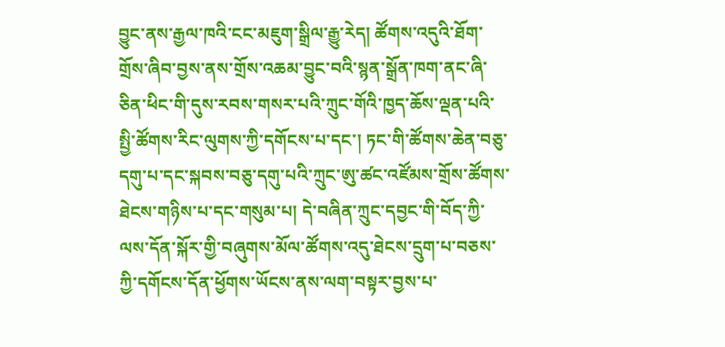བྱུང་ནས་རྒྱལ་ཁའི་ངང་མཇུག་སྒྲིལ་རྒྱུ་རེད། ཚོགས་འདུའི་ཐོག་གྲོས་ཞིབ་བྱས་ནས་གྲོས་འཆམ་བྱུང་བའི་སྙན་སྒྲོན་ཁག་ནང་ཞི་ཅིན་ཕིང་གི་དུས་རབས་གསར་པའི་ཀྲུང་གོའི་ཁྱད་ཆོས་ལྡན་པའི་སྤྱི་ཚོགས་རིང་ལུགས་ཀྱི་དགོངས་པ་དང་། ཏང་གི་ཚོགས་ཆེན་བཅུ་དགུ་པ་དང་སྐབས་བཅུ་དགུ་པའི་ཀྲུང་ཨུ་ཚང་འཛོམས་གྲོས་ཚོགས་ཐེངས་གཉིས་པ་དང་གསུམ་པ། དེ་བཞིན་ཀྲུང་དབྱང་གི་བོད་ཀྱི་ལས་དོན་སྐོར་གྱི་བཞུགས་མོལ་ཚོགས་འདུ་ཐེངས་དྲུག་པ་བཅས་ཀྱི་དགོངས་དོན་ཕྱོགས་ཡོངས་ནས་ལག་བསྟར་བྱས་པ་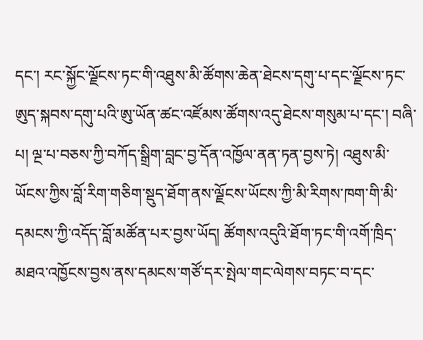དང་། རང་སྐྱོང་ལྗོངས་ཏང་གི་འཐུས་མི་ཚོགས་ཆེན་ཐེངས་དགུ་པ་དང་ལྗོངས་ཏང་ཨུད་སྐབས་དགུ་པའི་ཨུ་ཡོན་ཚང་འཛོམས་ཚོགས་འདུ་ཐེངས་གསུམ་པ་དང་། བཞི་པ། ལྔ་པ་བཅས་ཀྱི་བཀོད་སྒྲིག་བླང་བྱ་དོན་འཁྱོལ་ནན་ཏན་བྱས་ཏེ། འཐུས་མི་ཡོངས་ཀྱིས་བློ་རིག་གཅིག་སྡུད་ཐོག་ནས་ལྗོངས་ཡོངས་ཀྱི་མི་རིགས་ཁག་གི་མི་དམངས་ཀྱི་འདོད་བློ་མཚོན་པར་བྱས་ཡོད། ཚོགས་འདུའི་ཐོག་ཏང་གི་འགོ་ཁྲིད་མཐའ་འཁྱོངས་བྱས་ནས་དམངས་གཙོ་དར་སྤེལ་གང་ལེགས་བཏང་བ་དང་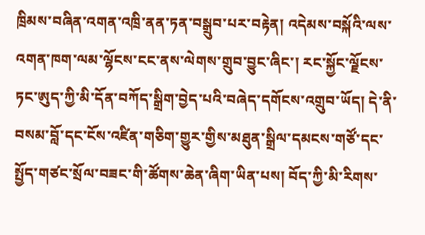ཁྲིམས་བཞིན་འགན་འཁྲི་ནན་ཏན་བསྒྲུབ་པར་བརྟེན། འདེམས་བསྐོའི་ལས་འགན་ཁག་ལམ་ལྷོངས་ངང་ནས་ལེགས་གྲུབ་བྱུང་ཞིང་། རང་སྐྱོང་ལྗོངས་ཏང་ཨུད་ཀྱི་མི་དོན་བཀོད་སྒྲིག་བྱེད་པའི་བཞེད་དགོངས་འགྲུབ་ཡོད། དེ་ནི་བསམ་བློ་དང་ངོས་འཛིན་གཅིག་གྱུར་གྱིས་མཐུན་སྒྲིལ་དམངས་གཙོ་དང་སྤྱོད་གཙང་སྲོལ་བཟང་གི་ཚོགས་ཆེན་ཞིག་ཡིན་པས། བོད་ཀྱི་མི་རིགས་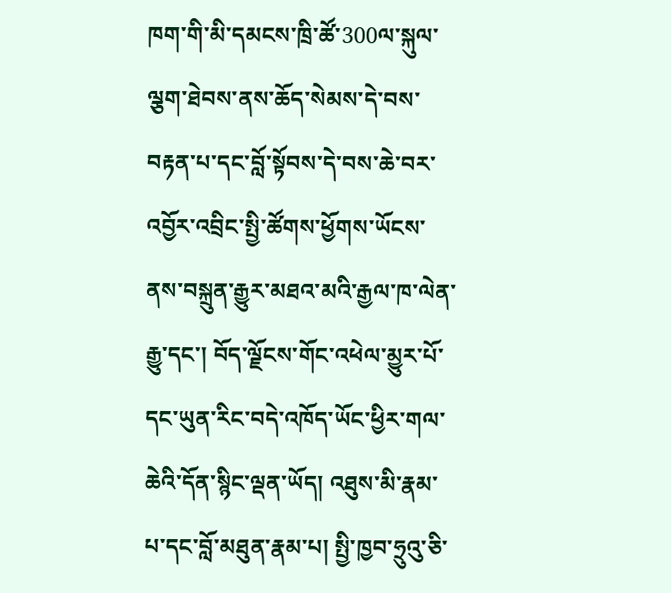ཁག་གི་མི་དམངས་ཁྲི་ཚོ་300ལ་སྐུལ་ལྕག་ཐེབས་ནས་ཆོད་སེམས་དེ་བས་བརྟན་པ་དང་བློ་སྟོབས་དེ་བས་ཆེ་བར་འབྱོར་འབྲིང་སྤྱི་ཚོགས་ཕྱོགས་ཡོངས་ནས་བསྐྲུན་རྒྱུར་མཐའ་མའི་རྒྱལ་ཁ་ལེན་རྒྱུ་དང་། བོད་ལྗོངས་གོང་འཕེལ་མྱུར་པོ་དང་ཡུན་རིང་བདེ་འཁོད་ཡོང་ཕྱིར་གལ་ཆེའི་དོན་སྙིང་ལྡན་ཡོད། འཐུས་མི་རྣམ་པ་དང་བློ་མཐུན་རྣམ་པ། སྤྱི་ཁྱབ་ཧྲུའུ་ཅི་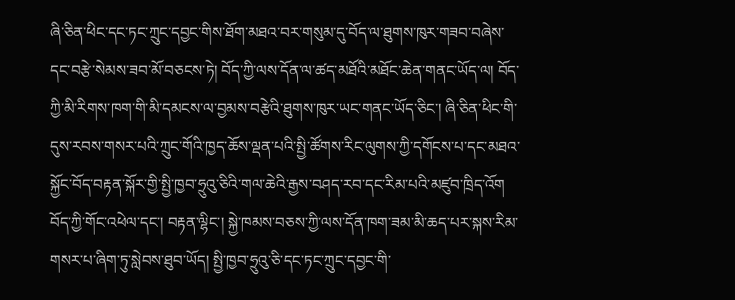ཞི་ཅིན་ཕིང་དང་ཏང་ཀྲུང་དབྱང་གིས་ཐོག་མཐའ་བར་གསུམ་དུ་བོད་ལ་ཐུགས་ཁུར་གཟབ་བཞེས་དང་བརྩེ་སེམས་ཟབ་མོ་བཅངས་ཏེ། བོད་ཀྱི་ལས་དོན་ལ་ཚད་མཐོའི་མཐོང་ཆེན་གནང་ཡོད་ལ། བོད་ཀྱི་མི་རིགས་ཁག་གི་མི་དམངས་ལ་བྱམས་བརྩེའི་ཐུགས་ཁུར་ཡང་གནང་ཡོད་ཅིང་། ཞི་ཅིན་ཕིང་གི་དུས་རབས་གསར་པའི་ཀྲུང་གོའི་ཁྱད་ཆོས་ལྡན་པའི་སྤྱི་ཚོགས་རིང་ལུགས་ཀྱི་དགོངས་པ་དང་མཐའ་སྐྱོང་བོད་བརྟན་སྐོར་གྱི་སྤྱི་ཁྱབ་ཧྲུའུ་ཅིའི་གལ་ཆེའི་རྒྱས་བཤད་རབ་དང་རིམ་པའི་མཛུབ་ཁྲིད་འོག བོད་ཀྱི་གོང་འཕེལ་དང་། བརྟན་ལྷིང་། སྐྱེ་ཁམས་བཅས་ཀྱི་ལས་དོན་ཁག་ཟམ་མི་ཆད་པར་སྐས་རིམ་གསར་པ་ཞིག་ཏུ་སླེབས་ཐུབ་ཡོད། སྤྱི་ཁྱབ་ཧྲུའུ་ཅི་དང་ཏང་ཀྲུང་དབྱང་གི་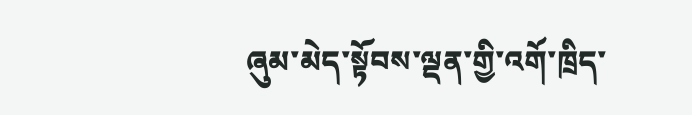ཞུམ་མེད་སྟོབས་ལྡན་གྱི་འགོ་ཁྲིད་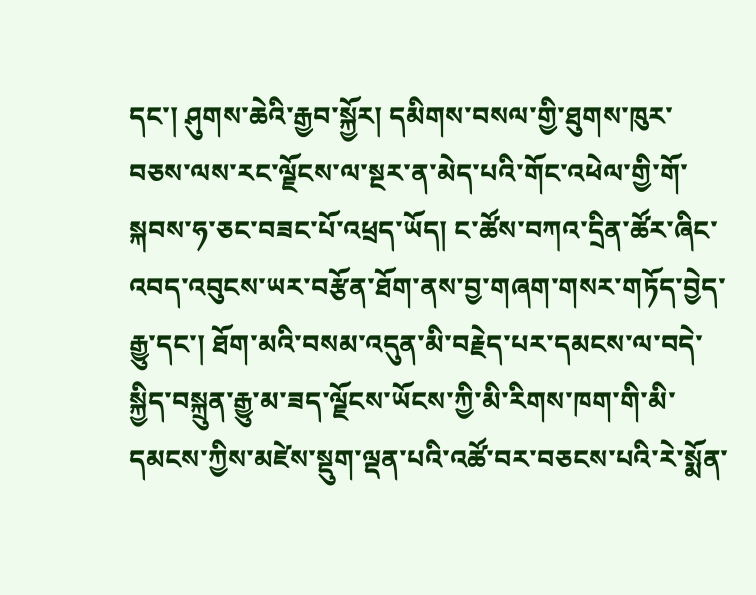དང་། ཤུགས་ཆེའི་རྒྱབ་སྐྱོར། དམིགས་བསལ་གྱི་ཐུགས་ཁུར་བཅས་ལས་རང་ལྗོངས་ལ་སྔར་ན་མེད་པའི་གོང་འཕེལ་གྱི་གོ་སྐབས་ཧ་ཅང་བཟང་པོ་འཕྲད་ཡོད། ང་ཚོས་བཀའ་དྲིན་ཚོར་ཞིང་འབད་འབུངས་ཡར་བརྩོན་ཐོག་ནས་བྱ་གཞག་གསར་གཏོད་བྱེད་རྒྱུ་དང་། ཐོག་མའི་བསམ་འདུན་མི་བརྗེད་པར་དམངས་ལ་བདེ་སྐྱིད་བསྐྲུན་རྒྱུ་མ་ཟད་ལྗོངས་ཡོངས་ཀྱི་མི་རིགས་ཁག་གི་མི་དམངས་ཀྱིས་མཛེས་སྡུག་ལྡན་པའི་འཚོ་བར་བཅངས་པའི་རེ་སྨོན་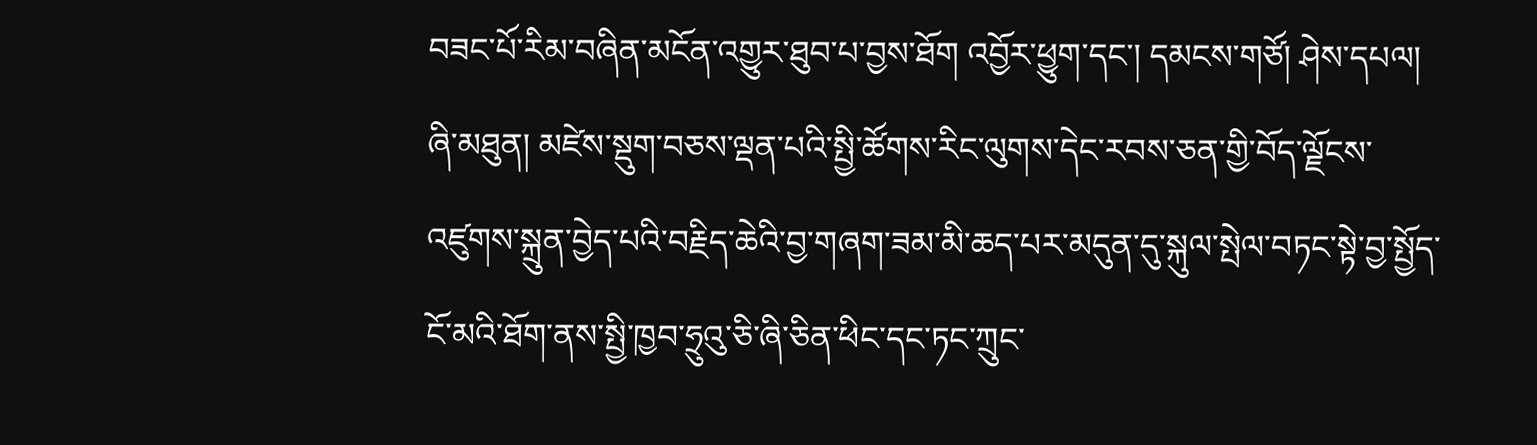བཟང་པོ་རིམ་བཞིན་མངོན་འགྱུར་ཐུབ་པ་བྱས་ཐོག འབྱོར་ཕྱུག་དང་། དམངས་གཙོ། ཤེས་དཔལ། ཞི་མཐུན། མཛེས་སྡུག་བཅས་ལྡན་པའི་སྤྱི་ཚོགས་རིང་ལུགས་དེང་རབས་ཅན་གྱི་བོད་ལྗོངས་འཛུགས་སྐྲུན་བྱེད་པའི་བརྗིད་ཆེའི་བྱ་གཞག་ཟམ་མི་ཆད་པར་མདུན་དུ་སྐུལ་སྤེལ་བཏང་སྟེ་བྱ་སྤྱོད་ངོ་མའི་ཐོག་ནས་སྤྱི་ཁྱབ་ཧྲུའུ་ཅི་ཞི་ཅིན་ཕིང་དང་ཏང་ཀྲུང་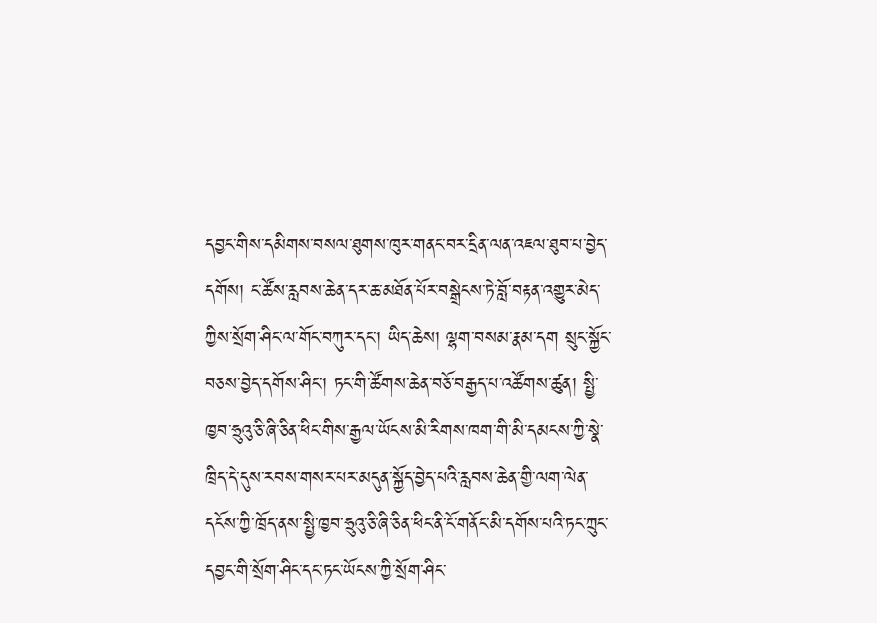དབྱང་གིས་དམིགས་བསལ་ཐུགས་ཁུར་གནང་བར་དྲིན་ལན་འཇལ་ཐུབ་པ་བྱེད་དགོས། ང་ཚོས་རླབས་ཆེན་དར་ཆ་མཐོན་པོར་བསྒྲེངས་ཏེ་བློ་བརྟན་འགྱུར་མེད་ཀྱིས་སྲོག་ཤིང་ལ་གོང་བཀུར་དང་། ཡིད་ཆེས། ལྷག་བསམ་རྣམ་དག སྲུང་སྐྱོང་བཅས་བྱེད་དགོས་ཤིང་། ཏང་གི་ཚོགས་ཆེན་བཅོ་བརྒྱད་པ་འཚོགས་ཚུན། སྤྱི་ཁྱབ་ཧྲུའུ་ཅི་ཞི་ཅིན་ཕིང་གིས་རྒྱལ་ཡོངས་མི་རིགས་ཁག་གི་མི་དམངས་ཀྱི་སྣེ་ཁྲིད་དེ་དུས་རབས་གསར་པར་མདུན་སྐྱོད་བྱེད་པའི་རླབས་ཆེན་གྱི་ལག་ལེན་དངོས་ཀྱི་ཁྲོད་ནས་སྤྱི་ཁྱབ་ཧྲུའུ་ཅི་ཞི་ཅིན་ཕིང་ནི་ངོ་གནོང་མི་དགོས་པའི་ཏང་ཀྲུང་དབྱང་གི་སྲོག་ཤིང་དང་ཏང་ཡོངས་ཀྱི་སྲོག་ཤིང་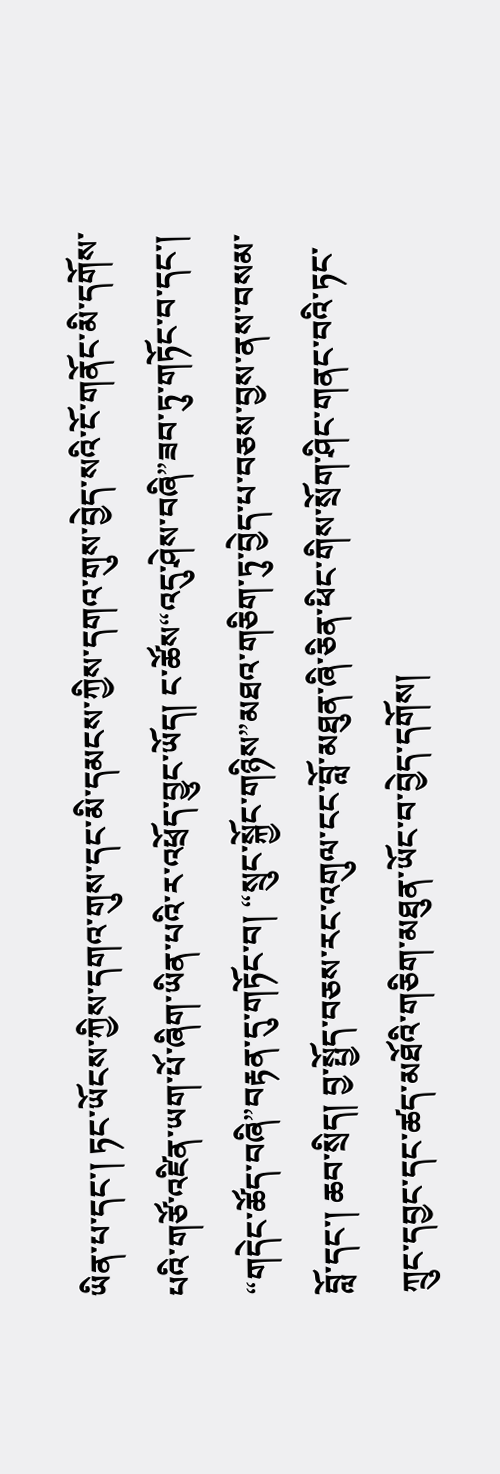ཡིན་པ་དང་། ཏང་ཡོངས་ཀྱིས་དགའ་གུས་དང་མི་དམངས་ཀྱིས་དགའ་གུས་བྱེད་སའི་ངོ་གནོང་མི་དགོས་པའི་གཙོ་འཛིན་ཡག་པོ་ཞིག་ཡིན་པའི་ར་འཕྲོད་བྱུང་ཡོད། ང་ཚོས“འདུ་ཤེས་བཞི”ཟབ་ཏུ་གཏོང་བ་དང་། “གདེང་ཚོད་བཞི”བརྟན་དུ་གཏོང་བ། “སྲུང་སྐྱོང་གཉིས”མཐའ་གཅིག་ཏུ་བྱེད་པ་བཅས་བྱས་ནས་བསམ་བློ་དང་། ཆབ་སྲིད། བྱ་སྤྱོད་བཅས་རང་འགུལ་ངང་བློ་མཐུན་ཞི་ཅིན་ཕིང་གིས་སྲོག་ཤིང་གནང་བའི་ཏང་ཀྲུང་དབྱང་དང་ཚད་མཐོའི་གཅིག་མཐུན་ཡོང་བ་བྱེད་དགོས།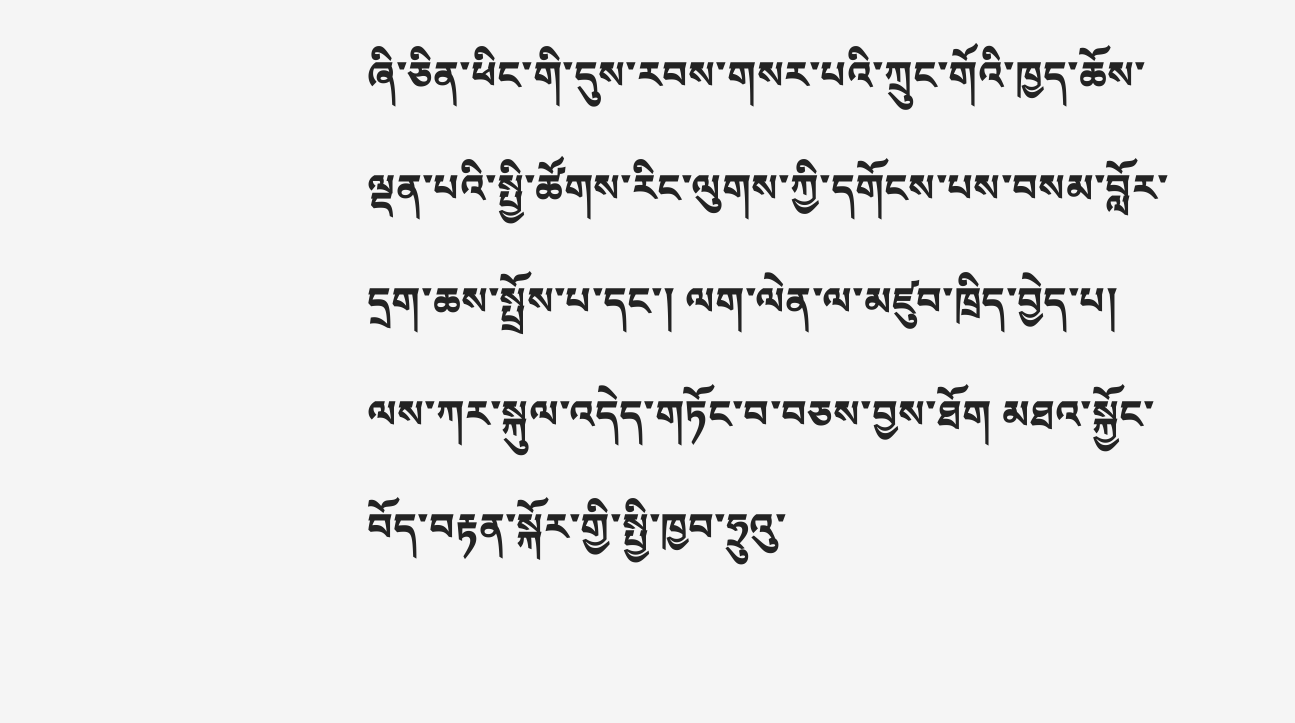ཞི་ཅིན་ཕིང་གི་དུས་རབས་གསར་པའི་ཀྲུང་གོའི་ཁྱད་ཆོས་ལྡན་པའི་སྤྱི་ཚོགས་རིང་ལུགས་ཀྱི་དགོངས་པས་བསམ་བློར་དྲག་ཆས་སྤྲོས་པ་དང་། ལག་ལེན་ལ་མཛུབ་ཁྲིད་བྱེད་པ། ལས་ཀར་སྐུལ་འདེད་གཏོང་བ་བཅས་བྱས་ཐོག མཐའ་སྐྱོང་བོད་བརྟན་སྐོར་གྱི་སྤྱི་ཁྱབ་ཧྲུའུ་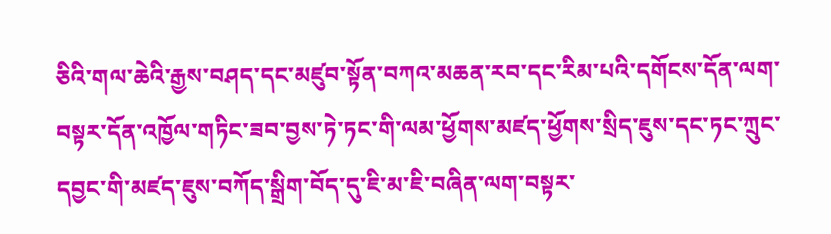ཅིའི་གལ་ཆེའི་རྒྱས་བཤད་དང་མཛུབ་སྟོན་བཀའ་མཆན་རབ་དང་རིམ་པའི་དགོངས་དོན་ལག་བསྟར་དོན་འཁྱོལ་གཏིང་ཟབ་བྱས་ཏེ་ཏང་གི་ལམ་ཕྱོགས་མཛད་ཕྱོགས་སྲིད་ཇུས་དང་ཏང་ཀྲུང་དབྱང་གི་མཛད་ཇུས་བཀོད་སྒྲིག་བོད་དུ་ཇི་མ་ཇི་བཞིན་ལག་བསྟར་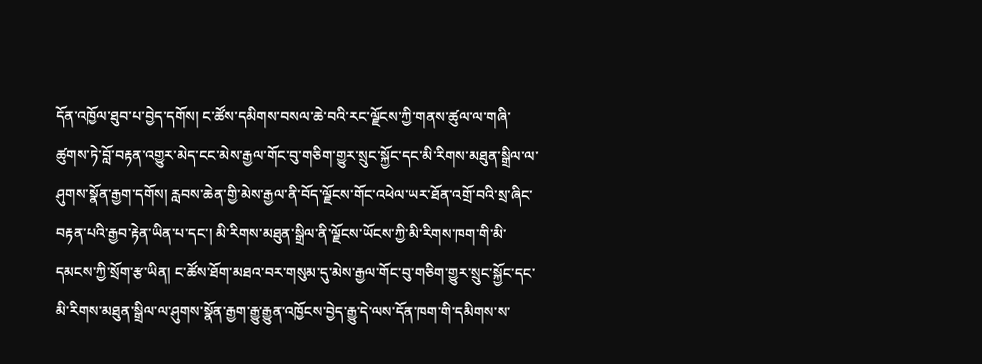དོན་འཁྱོལ་ཐུབ་པ་བྱེད་དགོས། ང་ཚོས་དམིགས་བསལ་ཆེ་བའི་རང་ལྗོངས་ཀྱི་གནས་ཚུལ་ལ་གཞི་ཚུགས་ཏེ་བློ་བརྟན་འགྱུར་མེད་ངང་མེས་རྒྱལ་གོང་བུ་གཅིག་གྱུར་སྲུང་སྐྱོང་དང་མི་རིགས་མཐུན་སྒྲིལ་ལ་ཤུགས་སྣོན་རྒྱག་དགོས། རླབས་ཆེན་གྱི་མེས་རྒྱལ་ནི་བོད་ལྗོངས་གོང་འཕེལ་ཡར་ཐོན་འགྲོ་བའི་སྲ་ཞིང་བརྟན་པའི་རྒྱབ་རྟེན་ཡིན་པ་དང་། མི་རིགས་མཐུན་སྒྲིལ་ནི་ལྗོངས་ཡོངས་ཀྱི་མི་རིགས་ཁག་གི་མི་དམངས་ཀྱི་སྲོག་རྩ་ཡིན། ང་ཚོས་ཐོག་མཐའ་བར་གསུམ་དུ་མེས་རྒྱལ་གོང་བུ་གཅིག་གྱུར་སྲུང་སྐྱོང་དང་མི་རིགས་མཐུན་སྒྲིལ་ལ་ཤུགས་སྣོན་རྒྱག་རྒྱུ་རྒྱུན་འཁྱོངས་བྱེད་རྒྱུ་དེ་ལས་དོན་ཁག་གི་དམིགས་ས་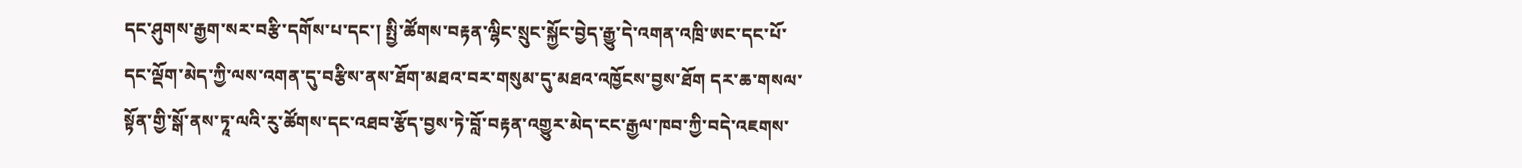དང་ཤུགས་རྒྱག་སར་བརྩི་དགོས་པ་དང་། སྤྱི་ཚོགས་བརྟན་ལྷིང་སྲུང་སྐྱོང་བྱེད་རྒྱུ་དེ་འགན་འཁྲི་ཨང་དང་པོ་དང་ལྡོག་མེད་ཀྱི་ལས་འགན་དུ་བརྩིས་ནས་ཐོག་མཐའ་བར་གསུམ་དུ་མཐའ་འཁྱོངས་བྱས་ཐོག དར་ཆ་གསལ་སྟོན་གྱི་སྒོ་ནས་ཏཱ་ལའི་རུ་ཚོགས་དང་འཐབ་རྩོད་བྱས་ཏེ་བློ་བརྟན་འགྱུར་མེད་ངང་རྒྱལ་ཁབ་ཀྱི་བདེ་འཇགས་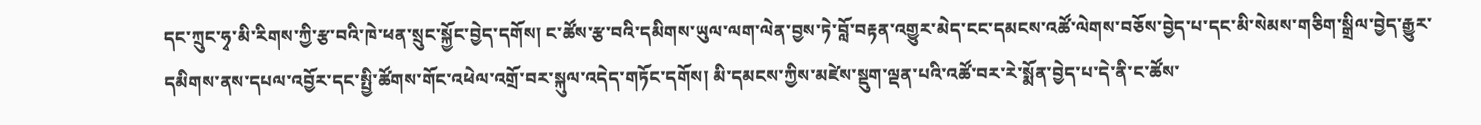དང་ཀྲུང་ཧྭ་མི་རིགས་ཀྱི་རྩ་བའི་ཁེ་ཕན་སྲུང་སྐྱོང་བྱེད་དགོས། ང་ཚོས་རྩ་བའི་དམིགས་ཡུལ་ལག་ལེན་བྱས་ཏེ་བློ་བརྟན་འགྱུར་མེད་ངང་དམངས་འཚོ་ལེགས་བཅོས་བྱེད་པ་དང་མི་སེམས་གཅིག་སྒྲིལ་བྱེད་རྒྱུར་དམིགས་ནས་དཔལ་འབྱོར་དང་སྤྱི་ཚོགས་གོང་འཕེལ་འགྲོ་བར་སྐུལ་འདེད་གཏོང་དགོས། མི་དམངས་ཀྱིས་མཛེས་སྡུག་ལྡན་པའི་འཚོ་བར་རེ་སྨོན་བྱེད་པ་དེ་ནི་ང་ཚོས་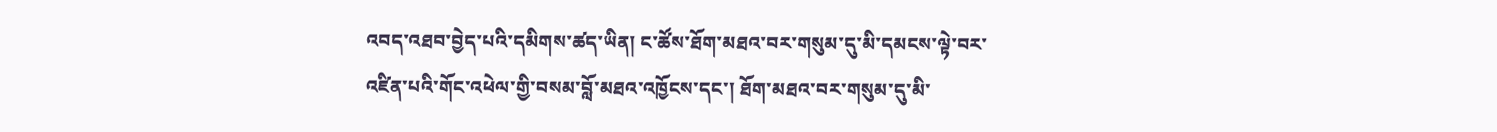འབད་འཐབ་བྱེད་པའི་དམིགས་ཚད་ཡིན། ང་ཚོས་ཐོག་མཐའ་བར་གསུམ་དུ་མི་དམངས་ལྟེ་བར་འཛིན་པའི་གོང་འཕེལ་གྱི་བསམ་བློ་མཐའ་འཁྱོངས་དང་། ཐོག་མཐའ་བར་གསུམ་དུ་མི་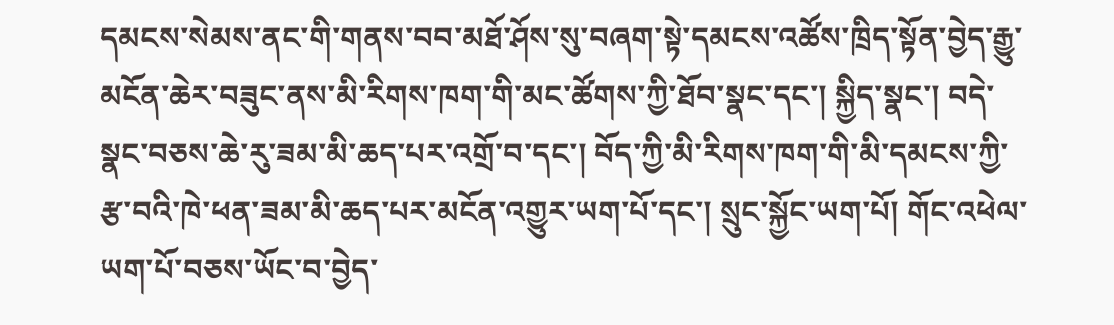དམངས་སེམས་ནང་གི་གནས་བབ་མཐོ་ཤོས་སུ་བཞག་སྟེ་དམངས་འཚོས་ཁྲིད་སྟོན་བྱེད་རྒྱུ་མངོན་ཆེར་བཟུང་ནས་མི་རིགས་ཁག་གི་མང་ཚོགས་ཀྱི་ཐོབ་སྣང་དང་། སྐྱིད་སྣང་། བདེ་སྣང་བཅས་ཆེ་རུ་ཟམ་མི་ཆད་པར་འགྲོ་བ་དང་། བོད་ཀྱི་མི་རིགས་ཁག་གི་མི་དམངས་ཀྱི་རྩ་བའི་ཁེ་ཕན་ཟམ་མི་ཆད་པར་མངོན་འགྱུར་ཡག་པོ་དང་། སྲུང་སྐྱོང་ཡག་པོ། གོང་འཕེལ་ཡག་པོ་བཅས་ཡོང་བ་བྱེད་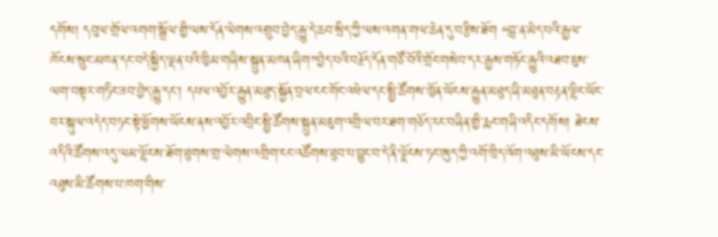དགོས། དབུལ་གྲོལ་འགག་སྒྲོལ་གྱི་ལས་དོན་ལེགས་འགྲུབ་བྱེད་རྒྱུ་དེ་ཆབ་སྲིད་ཀྱི་ལས་འགན་གལ་ཆེན་དུ་བརྩིས་ཐོག “བླ་ན་མེད་པའི་རྒྱལ་ཁོངས་སྲུང་མཁན་དང་བདེ་སྐྱིད་ལྡན་པའི་ཁྱིམ་གཞིས་སྐྲུན་མཁན་ཞིག”བྱེད་པའི་བརྗོད་དོན་གཙོ་བོའི་གྲོང་གསེབ་དར་རྒྱས་གཏོང་རྒྱུའི་འཐབ་ཇུས་ལག་བསྟར་གཏིང་ཟབ་བྱེད་རྒྱུ་དང་། དཔལ་འབྱོར་རྒྱུན་མཐུད་སྐྱོན་བྲལ་ངང་གོང་འཕེལ་དང་སྤྱི་ཚོགས་ཁྱོན་ཡོངས་རྒྱུན་མཐུད་ཞི་མཐུན་བརྟན་ལྷིང་ཡོང་བར་སྐུལ་འདེད་བཏང་སྟེ་ཕྱོགས་ཡོངས་ནས་འབྱོར་འབྲིང་སྤྱི་ཚོགས་སྐྲུན་མཇུག་འགྲིལ་བར་ཐག་གཅོད་རང་བཞིན་གྱི་རྨང་གཞི་འདིང་དགོས། ཐེངས་འདིའི་ཚོགས་འདུ་ལམ་ལྷོངས་ཐོག་ཐུགས་གྲ་ལེགས་འགྲིག་ངང་འཚོགས་ཐུབ་པ་བྱུང་བ་དེ་ནི་ལྗོངས་ཏང་ཨུད་ཀྱི་འགོ་ཁྲིད་འོག་འཐུས་མི་ཡོངས་དང་འཐུས་མི་ཚོགས་པ་ཁག་གིས་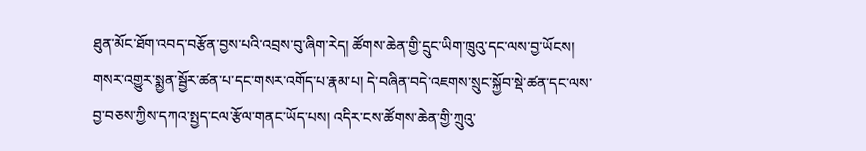ཐུན་མོང་ཐོག་འབད་བརྩོན་བྱས་པའི་འབྲས་བུ་ཞིག་རེད། ཚོགས་ཆེན་གྱི་དྲུང་ཡིག་ཁྲུའུ་དང་ལས་བྱ་ཡོངས། གསར་འགྱུར་སྨྱན་སྦྱོར་ཚན་པ་དང་གསར་འགོད་པ་རྣམ་པ། དེ་བཞིན་བདེ་འཇགས་སྲུང་སྐྱོབ་སྡེ་ཚན་དང་ལས་བྱ་བཅས་ཀྱིས་དཀའ་སྤྱད་ངལ་རྩོལ་གནང་ཡོད་པས། འདིར་ངས་ཚོགས་ཆེན་གྱི་ཀྲུའུ་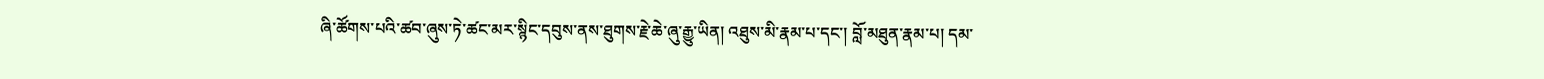ཞི་ཚོགས་པའི་ཚབ་ཞུས་ཏེ་ཚང་མར་སྙིང་དབུས་ནས་ཐུགས་རྗེ་ཆེ་ཞུ་རྒྱུ་ཡིན། འཐུས་མི་རྣམ་པ་དང་། བློ་མཐུན་རྣམ་པ། དམ་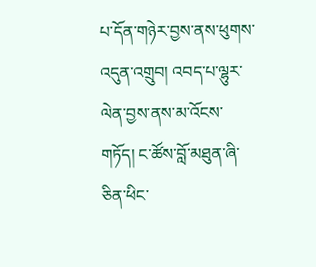པ་དོན་གཉེར་བྱས་ནས་ཕུགས་འདུན་འགྲུབ། འབད་པ་ལྷུར་ལེན་བྱས་ནས་མ་འོངས་གཏོད། ང་ཚོས་བློ་མཐུན་ཞི་ཅིན་ཕིང་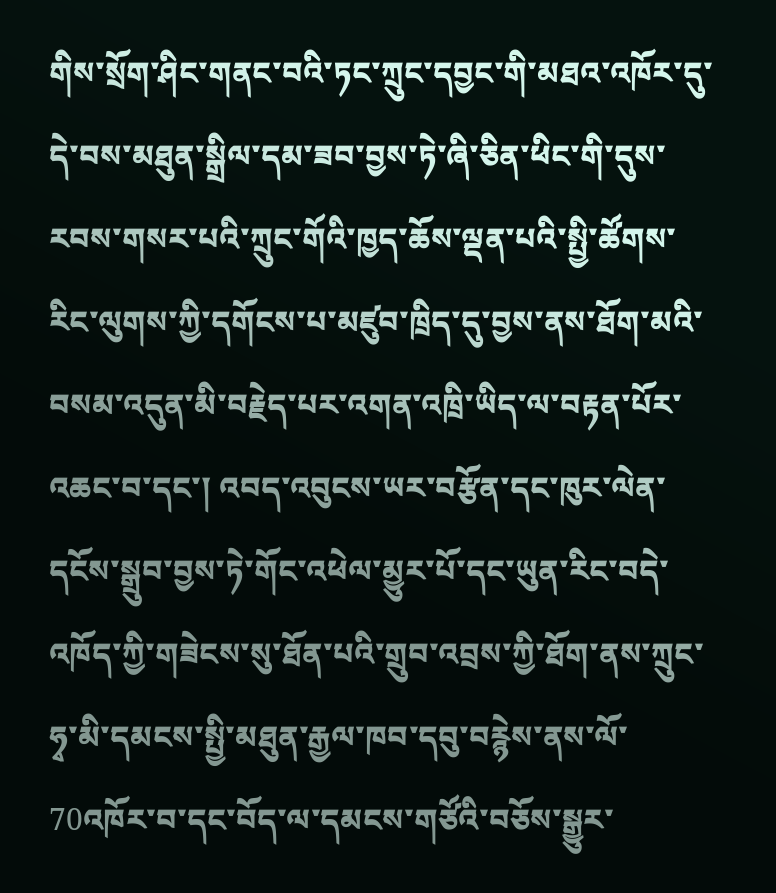གིས་སྲོག་ཤིང་གནང་བའི་ཏང་ཀྲུང་དབྱང་གི་མཐའ་འཁོར་དུ་དེ་བས་མཐུན་སྒྲིལ་དམ་ཟབ་བྱས་ཏེ་ཞི་ཅིན་ཕིང་གི་དུས་རབས་གསར་པའི་ཀྲུང་གོའི་ཁྱད་ཆོས་ལྡན་པའི་སྤྱི་ཚོགས་རིང་ལུགས་ཀྱི་དགོངས་པ་མཛུབ་ཁྲིད་དུ་བྱས་ནས་ཐོག་མའི་བསམ་འདུན་མི་བརྗེད་པར་འགན་འཁྲི་ཡིད་ལ་བརྟན་པོར་འཆང་བ་དང་། འབད་འབུངས་ཡར་བརྩོན་དང་ཁུར་ལེན་དངོས་སྒྲུབ་བྱས་ཏེ་གོང་འཕེལ་མྱུར་པོ་དང་ཡུན་རིང་བདེ་འཁོད་ཀྱི་གཟེངས་སུ་ཐོན་པའི་གྲུབ་འབྲས་ཀྱི་ཐོག་ནས་ཀྲུང་ཧྭ་མི་དམངས་སྤྱི་མཐུན་རྒྱལ་ཁབ་དབུ་བརྙེས་ནས་ལོ་70འཁོར་བ་དང་བོད་ལ་དམངས་གཙོའི་བཅོས་སྒྱུར་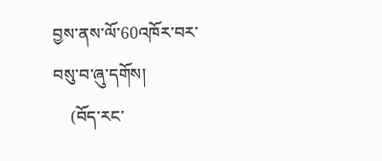བྱས་ནས་ལོ་60འཁོར་བར་བསུ་བ་ཞུ་དགོས།
    (བོད་རང་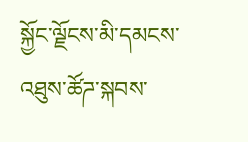སྐྱོང་ལྗོངས་མི་དམངས་འཐུས་ཚོཌ་སྐབས་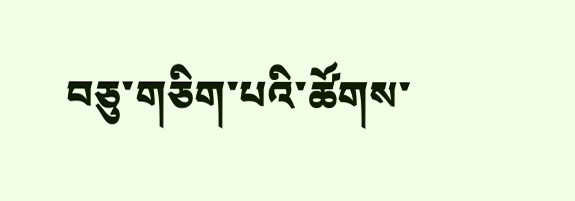བཅུ་གཅིག་པའི་ཚོགས་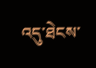འདུ་ཐེངས་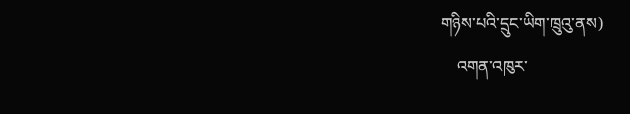གཉིས་པའི་དྲུང་ཡིག་ཁྲུའུ་ནས)
    འགན་འཁུར་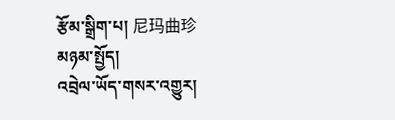རྩོམ་སྒྲིག་པ། 尼玛曲珍
མཉམ་སྤྱོད།
འབྲེལ་ཡོད་གསར་འགྱུར།